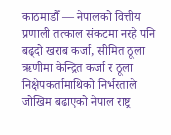काठमाडौँ — नेपालको वित्तीय प्रणाली तत्काल संकटमा नरहे पनि बढ्दो खराब कर्जा, सीमित ठूला ऋणीमा केन्द्रित कर्जा र ठूला निक्षेपकर्तामाथिको निर्भरताले जोखिम बढाएको नेपाल राष्ट्र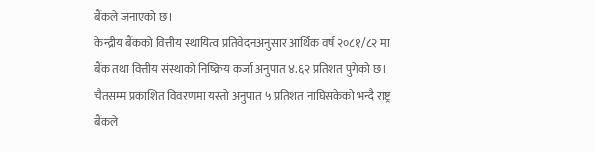बैंकले जनाएको छ।
केन्द्रीय बैंकको वित्तीय स्थायित्व प्रतिवेदनअनुसार आर्थिक वर्ष २०८१/८२ मा बैंक तथा वित्तीय संस्थाको निष्क्रिय कर्जा अनुपात ४.६२ प्रतिशत पुगेको छ। चैतसम्म प्रकाशित विवरणमा यस्तो अनुपात ५ प्रतिशत नाघिसकेको भन्दै राष्ट्र बैंकले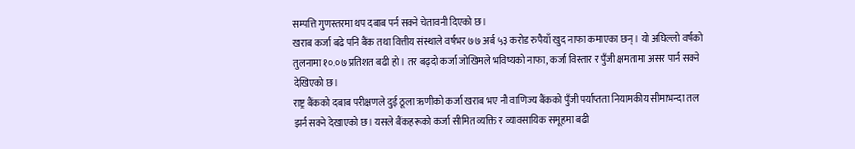सम्पत्ति गुणस्तरमा थप दबाब पर्न सक्ने चेतावनी दिएको छ।
खराब कर्जा बढे पनि बैंक तथा वित्तीय संस्थाले वर्षभर ७७ अर्ब ५३ करोड रुपैयाँ खुद नाफा कमाएका छन्। यो अघिल्लो वर्षको तुलनामा १०.०७ प्रतिशत बढी हो। तर बढ्दो कर्जा जोखिमले भविष्यको नाफा, कर्जा विस्तार र पुँजी क्षमतामा असर पार्न सक्ने देखिएको छ।
राष्ट्र बैंकको दबाब परीक्षणले दुई ठूला ऋणीको कर्जा खराब भए नौ वाणिज्य बैंकको पुँजी पर्याप्तता नियामकीय सीमाभन्दा तल झर्न सक्ने देखाएको छ। यसले बैंकहरूको कर्जा सीमित व्यक्ति र व्यावसायिक समूहमा बढी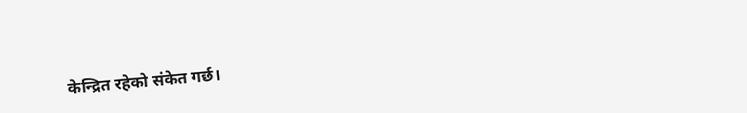केन्द्रित रहेको संकेत गर्छ।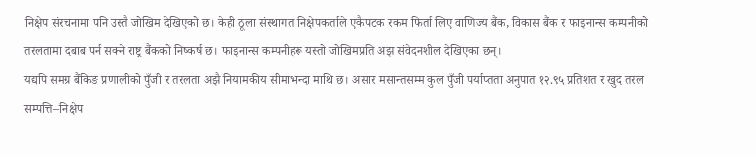निक्षेप संरचनामा पनि उस्तै जोखिम देखिएको छ। केही ठूला संस्थागत निक्षेपकर्ताले एकैपटक रकम फिर्ता लिए वाणिज्य बैंक, विकास बैंक र फाइनान्स कम्पनीको तरलतामा दबाब पर्न सक्ने राष्ट्र बैंकको निष्कर्ष छ। फाइनान्स कम्पनीहरू यस्तो जोखिमप्रति अझ संवेदनशील देखिएका छन्।
यद्यपि समग्र बैंकिङ प्रणालीको पुँजी र तरलता अझै नियामकीय सीमाभन्दा माथि छ। असार मसान्तसम्म कुल पुँजी पर्याप्तता अनुपात १२.९५ प्रतिशत र खुद तरल सम्पत्ति–निक्षेप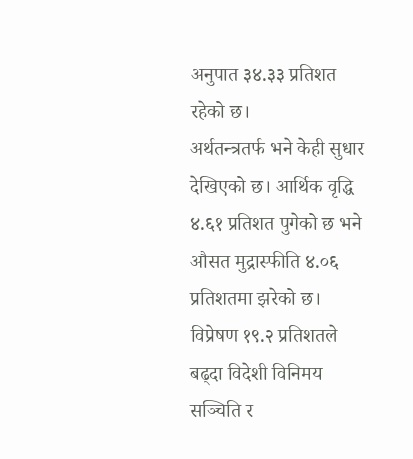अनुपात ३४.३३ प्रतिशत रहेको छ।
अर्थतन्त्रतर्फ भने केही सुधार देखिएको छ। आर्थिक वृद्धि ४.६१ प्रतिशत पुगेको छ भने औसत मुद्रास्फीति ४.०६ प्रतिशतमा झरेको छ। विप्रेषण १९.२ प्रतिशतले बढ्दा विदेशी विनिमय सञ्चिति र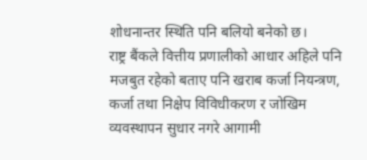शोधनान्तर स्थिति पनि बलियो बनेको छ।
राष्ट्र बैंकले वित्तीय प्रणालीको आधार अहिले पनि मजबुत रहेको बताए पनि खराब कर्जा नियन्त्रण, कर्जा तथा निक्षेप विविधीकरण र जोखिम व्यवस्थापन सुधार नगरे आगामी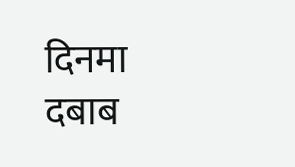दिनमा दबाब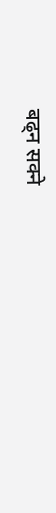बढ्न सक्ने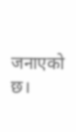जनाएको छ।